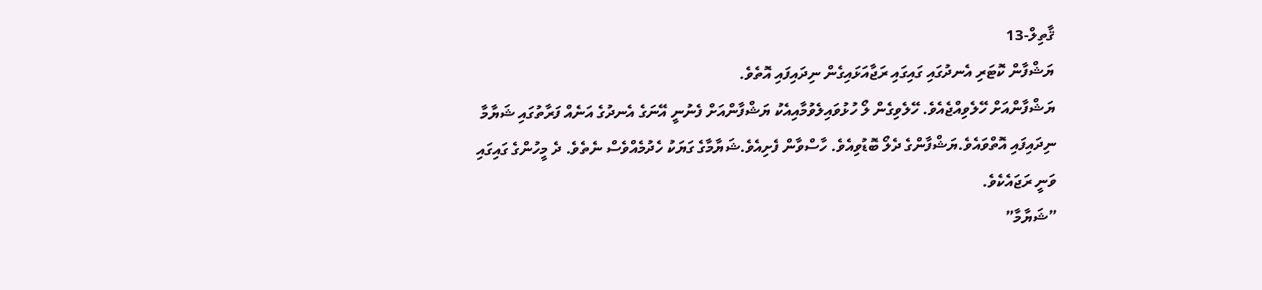ޤާތިލް-13
ޔަޝްފާން ކޮޓަރި އެނދުގައި ގައިގައި ރަޖާއަޅައިގެން ނިދައިފައި އޮތެވެ.
ޔަޝްފާންއަށް ހޭލެވިއްޖެއެވެ. ހޭލެވިގެން ލޯ ހުޅުވައިލެވުމާއިއެކު ޔަޝްފާންއަށް ފެނުނީ އޭނަގެ އެނދުގެ އަނެއް ފަރާތުގައި ޝަޔާމާ ނިދައިފައި އޮތްވައެވެ.ޔަޝްފާންގެ ދެލޯ ބޮޑުވިއެވެ. ހާސްވާން ފެށިއެވެ.ޝަޔާމާގެ ގަޔަކު ހެދުމެއްވެސް ނެތެވެ. ދެ މީހުންގެ ގައިގައި ވަނީ ރަޖައެކެވެ.
”ޝަޔާމާ”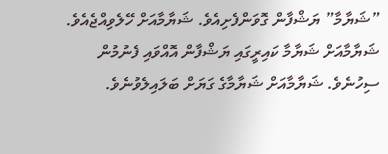”ޝަޔާމާ” ޔަޝްފާން ގޮވަންފެށިއެވެ. ޝަޔާމާއަށް ހޭލެވިއްޖެއެވެ. ޝަޔާމާއަށް ޝަޔާމާ ކައިރީގައި ޔަޝްފާން އޮއްވައި ފެނުމުން ސިހުނެވެ. ޝަޔާމާއަށް ޝަޔާމާގެ ގަޔަށް ބަލައިލެވުނެވެ.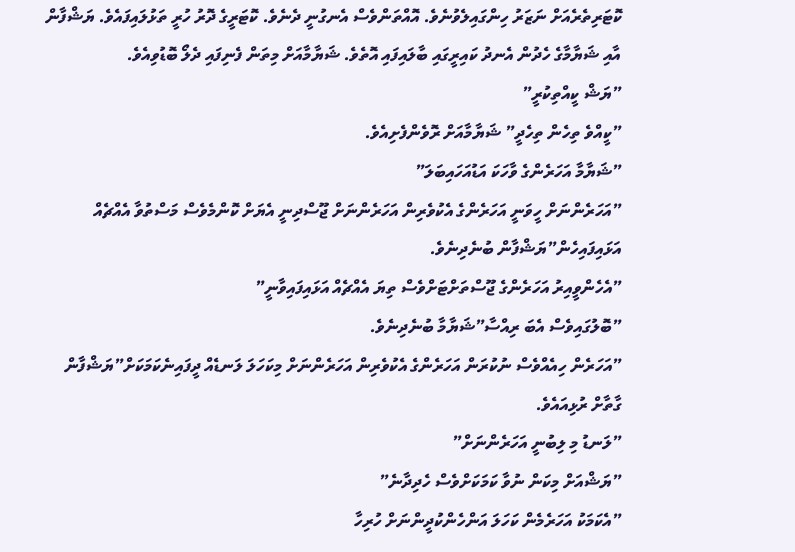ކޮޓަރިތެރެއަށް ނަޒަރު ހިންގައިލެވުނެވެ. އޮއްތަންވެސް އެނގުނީ ދެނެވެ. ކޮޓަރީގެ ދޮރު ހުރީ ތަޅުލައިފައެވެ. ޔަޝްފާން އާއި ޝަޔާމާގެ ހެދުން އެނދު ކައިރީގައި ބާލައިފައި އޮތެވެ. ޝަޔާމާއަށް މިތަން ފެނިފައި ދެލޯ ބޮޑުވިއެވެ.
”ޔަޝް ކީއްތިކުރީ”
”ކީއްވެ ތިހެން ތިހެދީ” ޝަޔާމާއަށް ރޮވެންފެށިއެވެ.
”ޝަޔާމާ އަހަރެންގެ ވާހަކަ އަޑުއަހައިބަލަ”
”އަހަރެންނަށް ހީވަނީ އަހަރެންގެ އެކުވެރިން އަހަރެންނަށް ޖޫސްދިނީ އެޔަށް ކޮންމެވެސް މަސްތުވާ އެއްޗެއް އަޅައިފައިހެން”ޔަޝްފާން ބުނެދިނެވެ.
”އެހެންވީއިރު އަހަރެންގެ ޖޫސްތަށްޓަށްވެސް ތިޔަ އެއްޗެއް އަޅައިފައިވާނީ”
”ބޮލުގައިވެސް އެބަ ރިއްސާ”ޝަޔާމާ ބުނެދިނެވެ.
”އަހަރެން ހިއެއްވެސް ނުކުރަން އަހަރެންގެ އެކުވެރިން އަހަރެންނަށް މިކަހަލަ ލަނޑެއް ދީފައިނެކަމަކަށް”ޔަޝްފާން ގާތާށް ރުޅިއައެވެ.
”ލަނޑު މި ލިބުނީ އަހަރެންނަށް”
”ޔަޝްއަށް މިކަން ނުވާ ކަމަކަށްވެސް ހެދިދާނެ”
”އެކަމަކު އަހަރެމެން ކަހަލަ އަންހެންކުދީންނަށް ހުރިހާ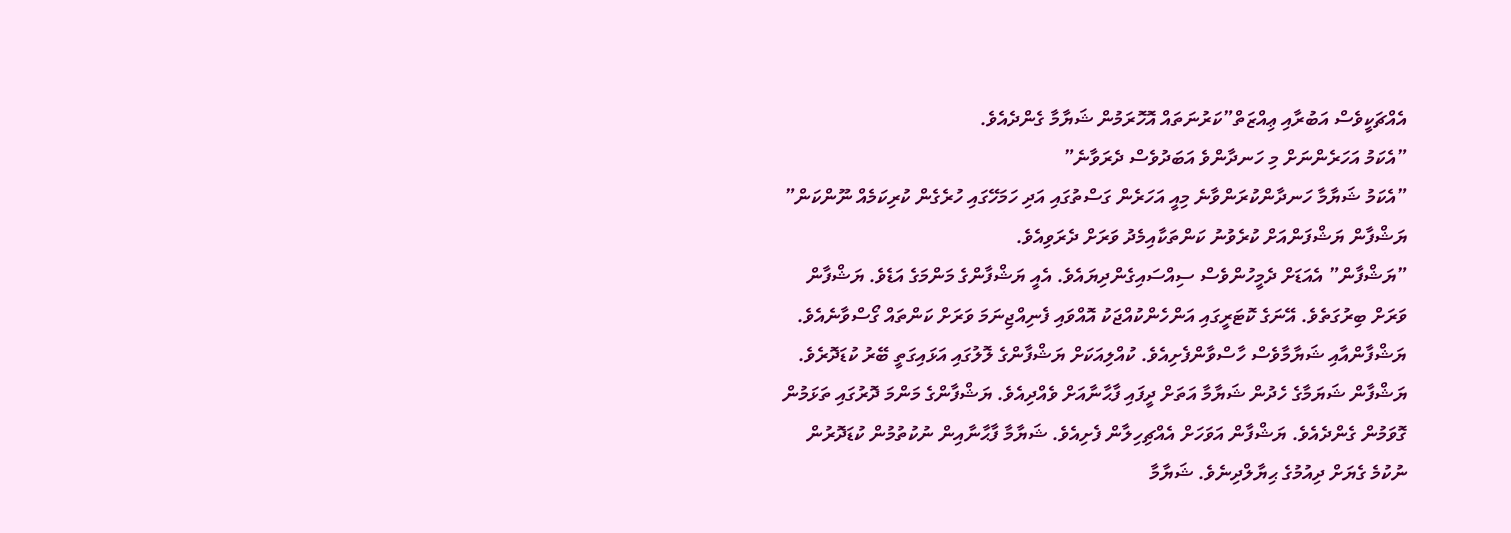އެއްޗަކީވެސް އަބުރާއި ޢިއްޒަތް”ކަރުނަތައް އޮހޮރަމުން ޝަޔާމާ ގެންދެއެވެ.
”އެކަމު އަހަރެންނަށް މި ހަނދާންވެ އަބަދުވެސް ދެރަވާނެ”
”އެކަމު ޝަޔާމާ ހަނދާންކުރަންވާނެ މިއީ އަހަރެން ގަސްތުގައި އަދި ހަމަހޭގައި ހުރެގެން ކުރިކަމެއް ނޫންކަން” ޔަޝްފާން ޔަޝްފަންއަށް ކުރެވުނު ކަންތަކާއިމެދު ވަރަށް ދެރަވިއެވެ.
”ޔަޝްފާން” އެއަޑަށް ދެމީހުންވެސް ސިއްސައިގެންދިޔައެވެ. އެއީ ޔަޝްފާންގެ މަންމަގެ އަޑެވެ. ޔަޝްފާން ވަރަށް ބިރުގަތެވެ. އޭނަގެ ކޮޓަރީގައި އަންހެންކުއްޖަކު އޮއްވައި ފެނިއްޖިނަމަ ވަރަށް ކަންތައް ގޯސްވާނެއެވެ. ޔަޝްފާންއާއި ޝަޔާމާވެސް ހާސްވާންފެށިއެވެ. ކުއްލިއަކަށް ޔަޝްފާންގެ ލޮލުގައި އަޅައިގަތީ ބޭރު ކުޑަދޮރެވެ. ޔަޝްފާން ޝަޔަމާގެ ހެދުން ޝަޔާމާ އަތަށް ދީފައި ފާޙާނާއަށް ވެއްދިއެވެ. ޔަޝްފާންގެ މަންމަ ދޮރުގައި ތަޅަމުން ގޮވަމުން ގެންދެއެވެ. ޔަޝްފާން އަވަހަށް އެއްޗިހިލާން ފެށިއެވެ. ޝަޔާމާ ފާޙާނާއިން ނުކުތުމުން ކުޑަދޮރުން ނުކުމެ ގެޔަށް ދިއުމުގެ ޙިޔާލްދިނެވެ. ޝަޔާމާ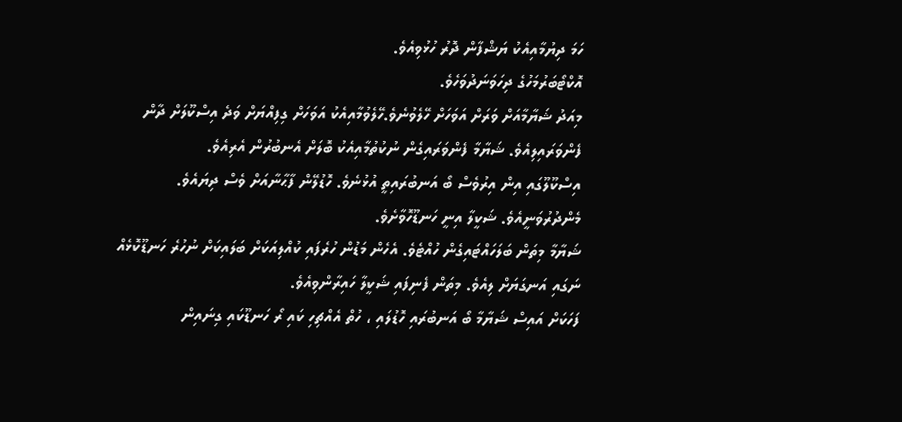ހަމަ ދިޔުމާއިއެކު ޔަޝްފާން ދޮރު ހުޅުވިއެވެ.
އޮކްޓޯބަރުމަހުގެ ދިހަވަނަދުވަހެވެ.
މިއަދު ޝަޔާމާއަށް ވަރަށް އަވަހަށް ހޭލެވުނެވެ.ހޭލެވުމާއިއެކު އަވަހަށް ގިފިއްޔަށް ވަދެ އިސްކޫލަށް ދާން ފެންވަރައިލިއެވެ. ޝަޔާމާ ފެންވަރައިގެން ނުކުތުމާއިއެކު ބޮލަށް އެނބުރުން އެރިއެވެ.
އިސްކޫލޫގައި އިން އިރުވެސް ބޯ އަނބުރައިތީ އުޅުނެވެ. ހޮޑުލޭން ފާޙާނާއަށް ވެސް ދިޔައެވެ.
މެންދުރުވަނީއެވެ. ޝަކީލާ އިނީ ހަނޑޫހޮވާށެވެ.
ޝަޔާމާ މިތަން ބަލަހައްޓައިގެން ހުއްޓެވެ. އެހެން މަޑުން ހުރެފައި ކުއްލިއަކަށް ބަލައިކަށް ނުހުރެ ހަނޑޫކޮޅެއް ނަގައި އަނގަޔަށް ލިއެވެ. މިތަން ފެނިފައި ޝަކީލާ ހައިރާންވިއެވެ.
ފަހަކަށް އައިސް ޝަޔާމާ ބޯ އަނބުރައި ހޮޑުލައި ، ހުތް އެއްޗިހި ކައި ރޯ ހަނޑޫކައި ގިނައިން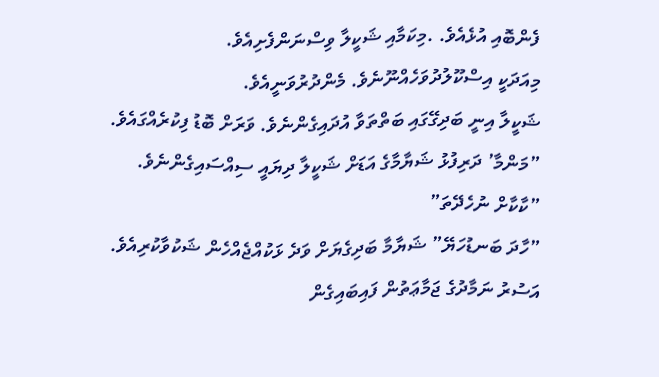ފެންބޮއި އުޅެއެވެ. .މިކަމާއި ޝަކީލާ ވިސްނަންފެށިއެވެ.
މިއަދަކީ އިސްކޫލުދުވަހެއްނޫނެވެ. މެންދުރުވަނީއެވެ.
ޝަކީލާ އިނީ ބަދިގޭގައި ބަތްތަވާ އުދައިގެންނެވެ. ވަރަށް ބޮޑު ފިކުރެއްގައެވެ.
”މަންމާ’ ދަރިފުޅު ޝަޔާމާގެ އަޑަށް ޝަކީލާ ދިޔައީ ސިއްސައިގެންނެވެ.
”ކާކާށް ނުހެދޭތަ”
”ހާދަ ބަނޑުހަޔޭ” ޝަޔާމާ ބަދިގެޔަށް ވަދެ ޅަކުއްޖެއްހެން ޝަކުވާކުރިއެވެ.
އަސުރު ނަމާދުގެ ޖަމާޢަތުން ފައިބައިގެން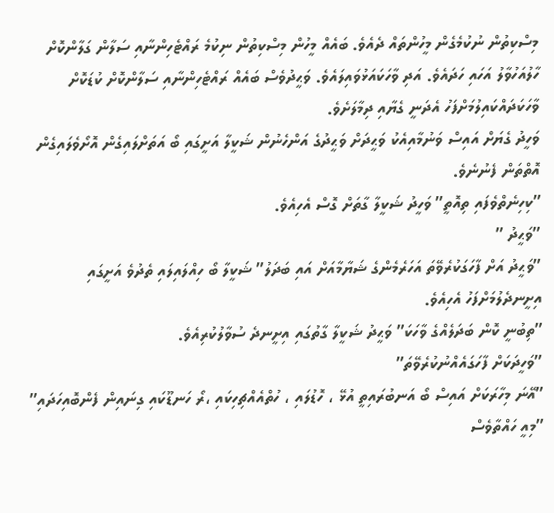މިސްކިތުން ނުކުމެގެން މީހުންތައް ދެއެވެ. ބައެއް މީހުން މިސްކިތުން ނިކުމެ ރައްޓެހިންނާއި ސަލާން ގަލާންކޮށް ހާލުއަހުވާލު އަހައި ހަދައެވެ. އަދި ވާހަކައަޅުވައިލައެވެ. ވަޙީދުވެސް ބައެއް ރައްޓެހިންނާއި ސަލާންކޮށް ކުޑަކޮށް ވާހަކަދައްކައިލުމަށްފަހު އެދަނީ ގެޔާއި ދިމާލަށެވެ.
ވަހީދު ގެޔަށް އައިސް ވަނުމާއިއެކު ވަޙީދަށް ވަޙީދުގެ އަންހެނުން ޝަކީލާ އަށީގައި ބޯ އަތަށްލައިގެން އޮށޯވެލައިގެން އޮތްތަން ފެނުނެވެ.
”ކިހިނެތްވެފައި ތިއޮތީ” ވަހީދު ޝަކީލާ ގާތަށް ގޮސް އެހިއެވެ.
”ވަޙީދު ”
”ވަޙީދު އަށް ފާހަގަކުރެވޭތަ އަހަރެމެންގެ ޝަޔާމާއަށް އައި ބަދަލު” ޝަކީލާ ބޯ ހިއްލައިލައި ތެދުވެ އަށީގައި އިށީނދެލުމަށްފަހު އެހިއެވެ.
”ތިބުނީ ކޮން ބަދަލެއްގެ ވާހަކަ” ވަޙީދު ޝަކީލާ ގާތުގައި އިށީނދެ ސުވާލުކުރިއެވެ.
”ވަހީދަކަށް ފާހަގައެއްނުކުރެވޭތަ”
”އޭނަ މިހާރަކަށް އައިސް ބޯ އަނބުރައިތީ އުޅޭ ، ހޮޑުލައި ، ހުތްއެއްޗިހިކައި ،ރޯ ހަނޑޫކައި ގިނައިން ފެންބޮއިހަދައި”
”މިއީ ހައްތާވެސް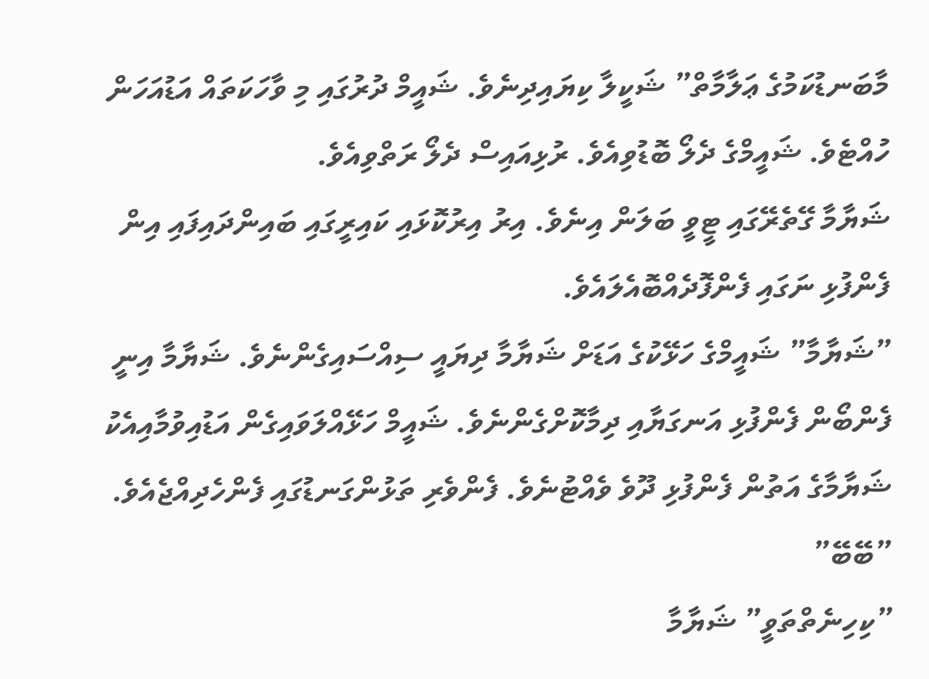މާބަނޑުކަމުގެ ޢަލާމާތް” ޝަކީލާ ކިޔައިދިނެވެ. ޝައީމް ދުރުގައި މި ވާހަކަތައް އަޑުއަހަން ހުއްޓެވެ. ޝައީމްގެ ދެލޯ ބޮޑުވިއެވެ. ރުޅިއައިސް ދެލޯ ރަތްވިއެވެ.
ޝަޔާމާ ގޭތެރޭގައި ޓީވީ ބަލަން އިނެވެ. އިރު އިރުކޮޅައި ކައިރީގައި ބައިންދައިފައި އިން ފެންފުޅި ނަގައި ފެންފޮދެއްބޮއެލައެވެ.
”ޝަޔާމާ” ޝައީމްގެ ހަޅޭކުގެ އަޑަށް ޝަޔާމާ ދިޔައީ ސިއްސައިގެންނެވެ. ޝަޔާމާ އިނީ ފެންބޯން ފެންފުޅި އަނގަޔާއި ދިމާކޮށްގެންނެވެ. ޝައީމް ހަޅޭއްލަވައިގެން އަޑުއިވުމާއިއެކު ޝަޔާމާގެ އަތުން ފެންފުޅި ދޫވެ ވެއްޓުނެވެ. ފެންވެރި ތަޅުންގަނޑުގައި ފެންހެދިއްޖެއެވެ.
”ބޭބޭ”
”ކިހިނެތްތަވީ” ޝަޔާމާ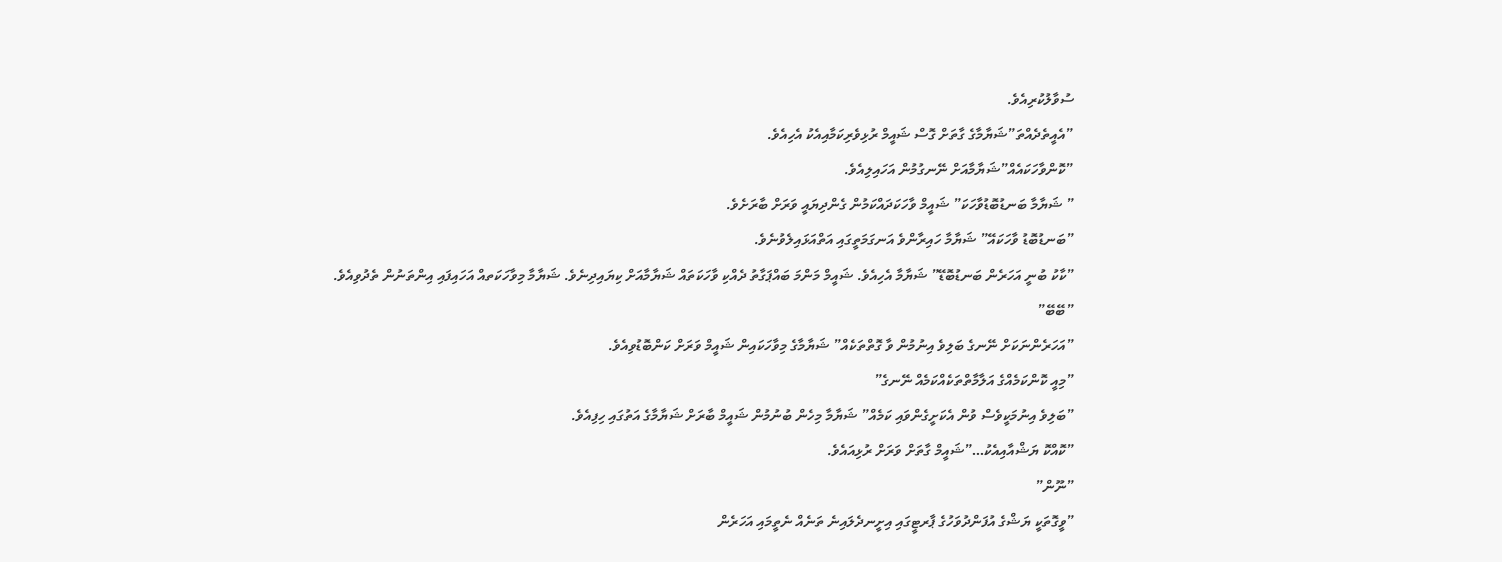ސުވާލުކުރިއެވެ.
”އެއީތެދެއްތަ”ޝަޔާމާގެ ގާތަށް ގޮސް ޝައީމް ރުޅިވެރިކަމާއިއެކު އެހިއެވެ.
”ކޮންވާހަކައެއް”ޝަޔާމާއަށް ނޭނގުމުން އަހައިލިއެވެ.
” ޝަޔާމާ ބަނޑުބޮޑުވާހަކަ” ޝައީމް ވާހަކަދައްކަމުން ގެންދިޔައީ ވަރަށް ބާރަށެވެ.
”ބަނޑުބޮޑު ވާހަކައޭ” ޝަޔާމާ ހައިރާންވެ އަނގަމަތީގައި އަތްއަޅައިލެވުނެވެ.
”ކާކު ބުނީ އަހަރެން ބަނޑުބޮޑޭ” ޝަޔާމާ އެހިއެވެ. ޝައީމް މަންމަ ބައްޕަގާތު ދެއްކި ވާހަކަތައް ޝަޔާމާއަށް ކިޔައިދިނެވެ. ޝަޔާމާ މިވާހަކަތއް އަހައިފައި އިންތަނުން ތެދުވިއެވެ.
”ބޭބޭ”
”އަހަރެންނަކަށް ނޭނގެ ބަލިވެ އިނުމުން ވާ ގޮތްތަކެއް” ޝަޔާމާގެ މިވާހަކައިން ޝައީމް ވަރަށް ކަންބޮޑުވިއެވެ.
”މިއީ ކޮންކަމެއްގެ އަލާމާތްތަކެއްކަމެއް ނޭނގެ”
”ބަލިވެ އިނުމަކީވެސް ވުން އެކަށީގެންވައި ކަމެއް” ޝަޔާމާ މިހެން ބުނުމުން ޝައީމް ބާރަށް ޝަޔާމާގެ އަތުގައި ހިފިއެވެ.
”ކޮއްކޮ ޔަޝްއާއިއެކު…”ޝައީމް ގާތަށް ވަރަށް ރުޅިއައެވެ.
”ނޫން”
”ވީގޮތަކީ ޔަޝްގެ އުފަންދުވަހުގެ ޕާރޓީގައި އިށީނދެލައިނެ ތަނެއް ނެތީމައި އަހަރެން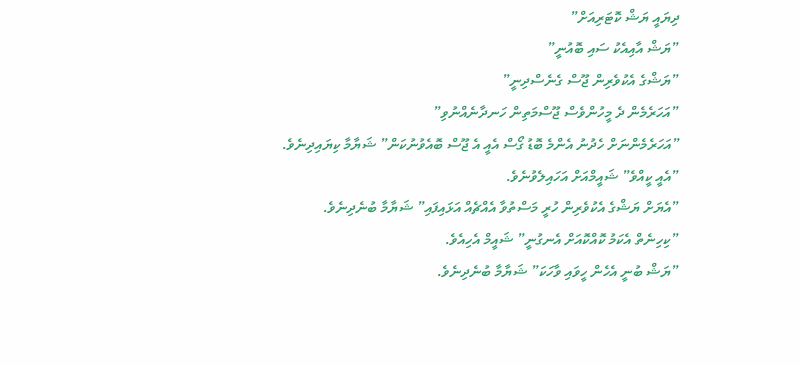ދިޔައީ ޔަޝް ކޮޓަރިއަށް”
”ޔަޝް އާއިއެކު ސައި ބޮއުނީ”
”ޔަޝްގެ އެކުވެރިން ޖޫސް ގެނެސްދިނީ”
”އަހަރެމެން ދެ މީހުންވެސް ޖޫސްމަތިން ހަނދާނެއްނުވި”
”އަހަރެމެންނަށް ހެދުނު އެންމެ ބޮޑު ގޯސް އެއީ އެ ޖޫސް ބޮއެވުނުކަން” ޝަޔާމާ ކިޔައިދިނެވެ.
”އެއީ ކީއްވެ” ޝައީމްއަށް އަހައިލެވުނެވެ.
”އެޔަށް ޔަޝްގެ އެކުވެރިން ހުރީ މަސްތުވާ އެއްޗެއް އަޅައިފައި” ޝަޔާމާ ބުނެދިނެވެ.
”ކިހިނެތް އެކަމު ކޮއްކޮއަށް އެނގުނީ” ޝައީމް އެހިއެވެ.
”ޔަޝް ބުނީ އެހެން ހީވައި ވާހަކަ” ޝަޔާމާ ބުނެދިނެވެ.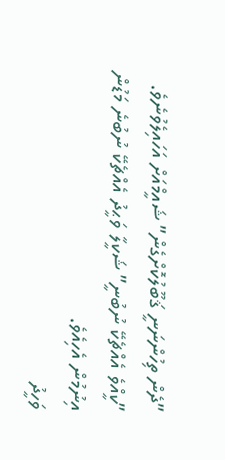”ދެން ތިހުންނަނީ ޤަބޫލުކޮށްގެން” ޝައީމްއަށް އަހައިލެވުނެވެ.
”ކީއްވެ އެއްޗެކޭ ނުބުނީ” ޝަކީލާ ވަޙީދު އެއްޗެކޭ ނުބުނެ މަޑުން އިނުމުން އެހިއެވެ.
ވަހީދު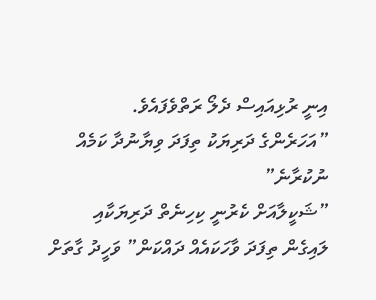އިނީ ރުޅިއައިސް ދެލޯ ރަތްވެފައެވެ.
”އަހަރެންގެ ދަރިޔަކު ތިފަދަ ވިޔާނުދާ ކަމެއް ނުކުރާނެ”
”ޝަކީލާއަށް ކެރުނީ ކިހިނެތް ދަރިޔަކާއި ލައިގެން ތިފަދަ ވާހަކައެއް ދައްކަން” ވަހީދު ގާތަށް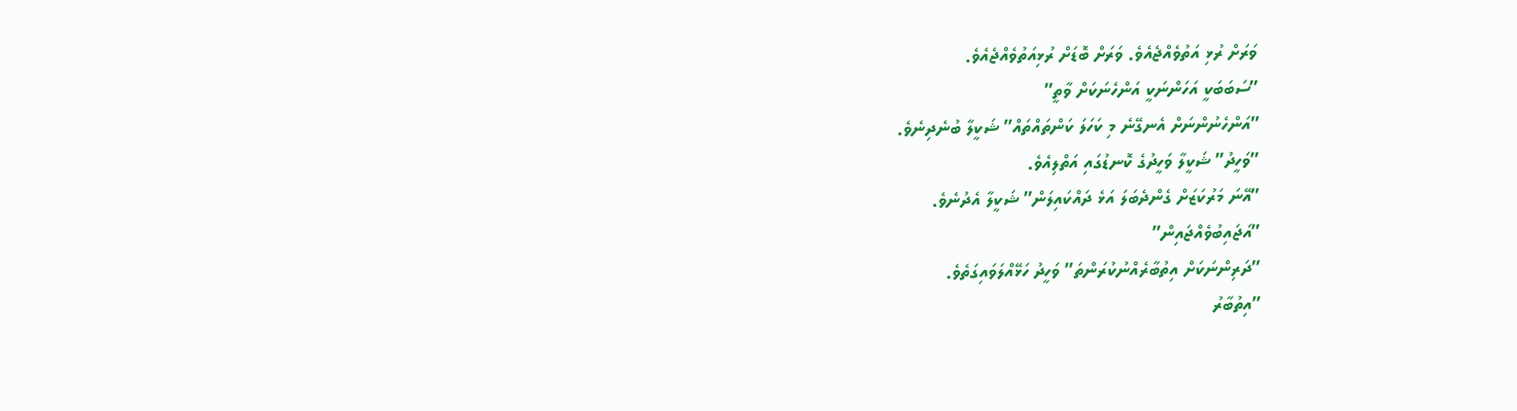ވަރަށް ރުޅި އަތުވެއްޖެއެވެ. ވަރަށް ބޮޑަށް ރުޅިއަތުވެއްޖެއެވެ.
”ސަބަބަކީ އަހަންނަކީ އަންހެނަކަށް ވާތީ”
”އަންހެނުންނަށް އެނގޭނެ މި ކަހަލަ ކަންތައްތައް” ޝަކީލާ ބުނެދިނެވެ.
”ވަހީދު” ޝަކީލާ ވަހީދުގެ ކޮނޑުގައި އަތްލިއެވެ.
”އޭނަ މަރުކަޒަށް ގެންދެބަލަ އަޅެ ދައްކައިލަން” ޝަކީލާ އެދުނެވެ.
”އަޖައިބުވެއްޖައިން”
”ދަރިންނަކަށް އިތުބާރެއްނުކުރަންތަ” ވަހީދު ހަޅޭއްލަވައިގަތެވެ.
”އިތުބާރު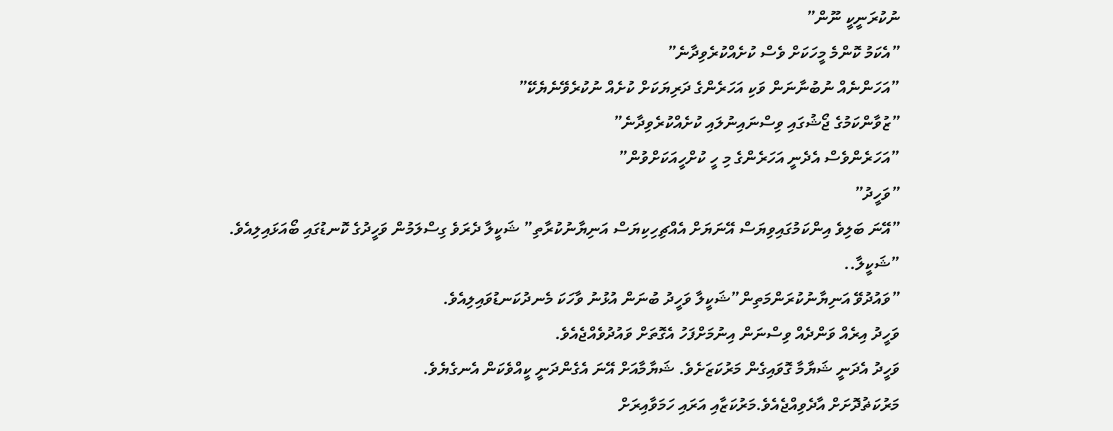ނުކުރަނީކީ ނޫން”
”އެކަމު ކޮންމެ މީހަކަށް ވެސް ކުށެއްކުރެވިދާނެ”
”އަހަންނެއް ނުބުނާނަން ވަކި އަހަރެންގެ ދަރިޔަކަށް ކުށެއް ނުކުރެވޭނެޔެކޭ”
”ޒުވާންކަމުގެ ޖޯޝުގައި ވިސްނައިނުލައި ކުށެއްކުރެވިދާނެ”
”އަހަރެންވެސް އެދެނީ އަހަރެންގެ މި ހީ ކުށްހީއަކަށްވުން”
”ވަހީދު”
”އޭނަ ބަލިވެ އިންކަމުގައިވިޔަސް އޭނަޔަށް އެއްޗިހިކިޔަސް އަނިޔާނުކުރާތި” ޝަކީލާ ދެރަވެ ގިސްލަމުން ވަހީދުގެ ކޮނޑުގައި ބޯއަޅައިލިއެވެ.
”ޝަކީލާ..
”ވައުދުވޭ އަނިޔާނުކުރަންމަތިން”ޝަކީލާ ވަހީދު ބުނަން އުޅުނު ވާހަކަ މެނދުކަނޑުވައިލިއެވެ.
ވަހީދު އިރެއް ވަންދެއް ވިސްނަން އިނުމަށްފަހު އެގޮތަށް ވައުދުވެއްޖެއެވެ.
ވަހީދު އެދަނީ ޝަޔާމާ ގޮވައިގެން މަރުކަޒަށެވެ. ޝަޔާމާއަށް އޭނަ އެގެންދަނީ ކީއްވެކަން އެނގެޔެވެ.
މަރުކަޡުދޮށަށް އާދެވިއްޖެއެވެ.މަރުކަޒާއި އަރައި ހަމަވާއިރަށް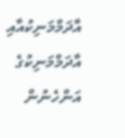އާދަމްމަނިކުއާއި އާދަމްމަނިކުގެ އަންހެނުން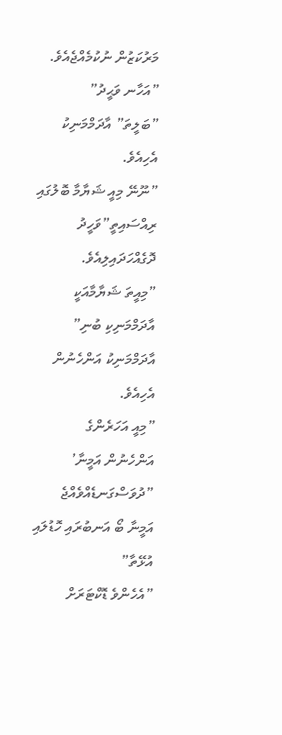މަރުކަޒުން ނުކުމެއްޖެއެވެ.
”އަހާނ ވަޙީދު”
”ބަލީތަ” އާދަމްމަނިކު އެހިއެވެ.
”ނޫނޭ މިއީ ޝަޔާމާ ބޮލުގައި ރިއްސައިތީ”ވަހީދު ދޮގެއްހަދައިލިއެވެ.
”މިއީތަ ޝަޔާމާއަކީ އާދަމްމަނިކި ބުނި” އާދަމްމަނިކު އަންހެނުން އެހިއެވެ.
”މިއީ އަހަރެންގެ އަންހެނުން އަމީނާ’
”ދުވަސްގަނޑެއްވެއްޖެ އަމީނާ ބޯ އަނބުރައި ހޮޑުލައި އުޅޭތާ”
”އެހެންވެ ޑޮކްޓަރަށް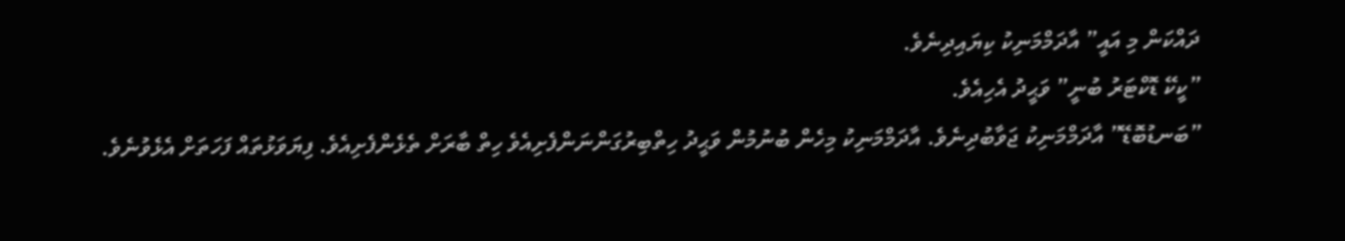ދައްކަން މި އައީ” އާދަމްމަނިކު ކިޔައިދިނެވެ.
”ކީކޭ ޑޮކްޓަރު ބުނީ” ވަޙީދު އެހިއެވެ.
”ބަނޑުބޮޑޭ” އާދަމްމަނިކު ޖަވާބުދިނެވެ. އާދަމްމަނިކު މިހެން ބުނުމުން ވަޙީދު ހިތްބިރުގަންނަންފެށިއެވެ ހިތް ބާރަށް ތެޅެންފެށިއެވެ. ފިޔަވަޅުތައް ފަހަތަށް އެޅެވުނެވެ.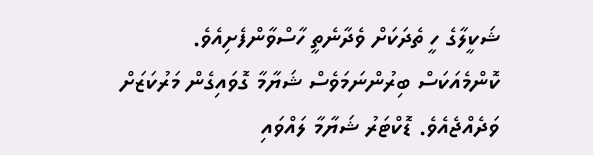ޝަކީލާގެ ހީ ތެދަކަށް ވެދާނެތީ ހާސްވާންފެށިއެވެ. ކޮންމެއަކަސް ބިރުންނަމަވެސް ޝަޔާމާ ގޮވައިގެން މަރުކަޒަށް ވަދެއްޖެއެވެ. ޑޮކްޓަރު ޝަޔާމާ ލައްވައި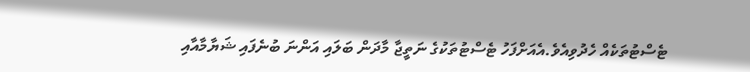ޓެސްޓުތަކެއް ހެދުވިއެވެ.އެއަށްފަހު ޓެސްޓުތަކުގެ ނަތީޖާ މާދަން ބަލައި އަންނަ ބުނެފައި ޝަޔާމާއާއި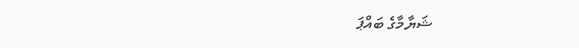ޝަޔާމާގެ ބައްޕަ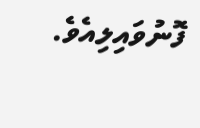ފޮނުވައިލިއެވެ.